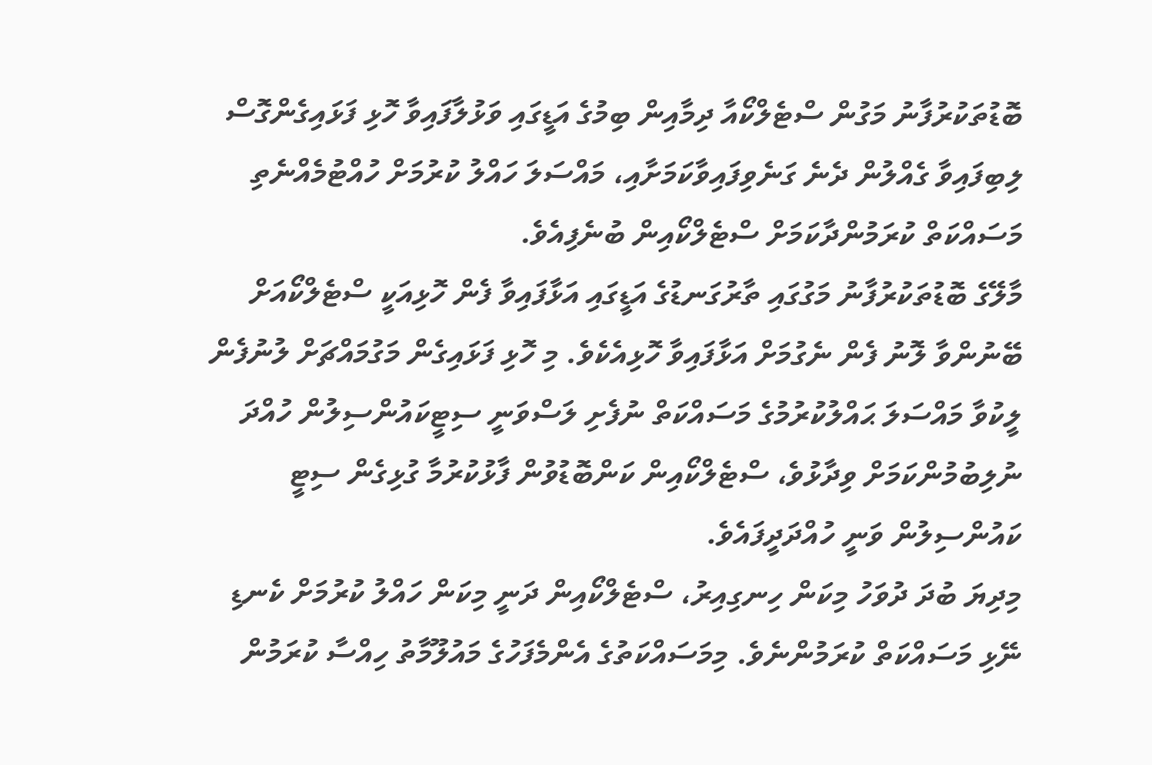ބޮޑުތަކުރުފާނު މަގުން ސްޓެލްކޯއާ ދިމާއިން ބިމުގެ އަޑީގައި ވަޅުލާފައިވާ ހޮޅި ފަޅައިގެންގޮސް ލިބިފައިވާ ގެއްލުން ދެނެ ގަނެވިފައިވާކަމަށާއި، މައްސަލަ ހައްލު ކުރުމަށް ހުއްޓުމެއްނެތި މަސައްކަތް ކުރަމުންދާކަމަށް ސްޓެލްކޯއިން ބުނެފިއެވެ.
މާލޭގެ ބޮޑުތަކުރުފާނު މަގުގައި ތާރުގަނޑުގެ އަޑީގައި އަޅާފައިވާ ފެން ހޮޅިއަކީ ސްޓެލްކޯއަށް ބޭނުންވާ ލޮނު ފެން ނެގުމަށް އަޅާފައިވާ ހޮޅިއެކެވެ. މި ހޮޅި ފަޅައިގެން މަގުމައްޗަށް ލުނުފެން ލީކުވާ މައްސަލަ ޙައްލުކުރުމުގެ މަސައްކަތް ނުފެށި ލަސްވަނީ ސިޓީކައުންސިލުން ހުއްދަ ނުލިބުމުންކަމަށް ވިދާޅުވެ، ސްޓެލްކޯއިން ކަންބޮޑުވުން ފާޅުކުރުމާ ގުޅިގެން ސިޓީ ކައުންސިލުން ވަނީ ހުއްދަދީފައެވެ.
މިދިޔަ ބުދަ ދުވަހު މިކަން ހިނގިއިރު، ސްޓެލްކޯއިން ދަނީ މިކަން ހައްލު ކުރުމަށް ކެނޑި ނޭޅި މަސައްކަތް ކުރަމުންނެވެ. މިމަސައްކަތުގެ އެންމެފަހުގެ މައުލޫމާތު ހިއްސާ ކުރަމުން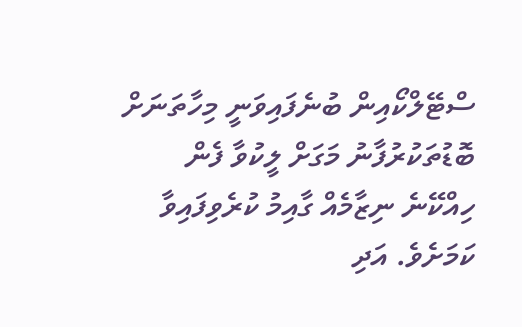ސްޓޭލްކޯއިން ބުނެފައިވަނީ މިހާތަނަށް ބޮޑުތަކުރުފާނު މަގަށް ލީކުވާ ފެން ހިއްކޭނެ ނިޒާމެއް ގާއިމު ކުރެވިފައިވާ ކަމަށެވެ. އަދި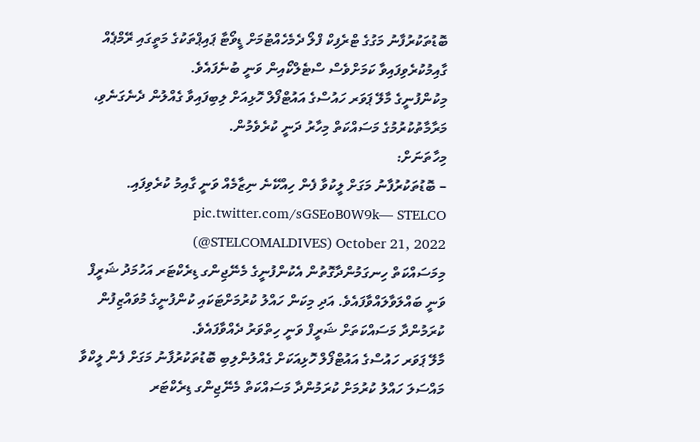ބޮޑުތަކުރުފާނު މަގުގެ ޓްރެފިކް ފްލޯ ދެމެހެއްޓުމަށް ޑީވޯޓާ ޕައިޕްތަކުގެ މަތީގައި ރޭމްޕެއް ގާއިމުކުރެވިފައިވާ ކަމަށްވެސް ސްޓެލްކޯއިން ވަނީ ބުނެފައެވެ.
މިކުންފުނީގެ މާލޭ ޕަވަރ ހައުސްގެ އައުޓްފޯލް ހޮޅިއަށް ލިބިފައިވާ ގެއްލުން ދެނެގަނެވި، މަރާމާތުކުރުމުގެ މަސައްކަތް މިހާރު ދަނީ ކުރެވެމުން.
މިހާތަނަށް:
– ބޮޑުތަކުރުފާނު މަގަށް ލީކުވާ ފެން ހިއްކޭނެ ނިޒާމެއް ވަނީ ގާއިމު ކުރެވިފައި. pic.twitter.com/sGSEoB0W9k— STELCO (@STELCOMALDIVES) October 21, 2022
މިމަސައްކަތް ހިނގަމުންދާގޮތުން އެކުންފުނީގެ މެނޭޖިންގ ޑިރެކްޓަރ އަހުމަދު ޝަރީފް ވަނީ ބައްލަވާލައްވާފައެވެ. އަދި މިކަން ހައްލު ކުރުމަށްޓަކައި ކުންފުނީގެ މުވައްޒިފުން ކުރަމުންދާ މަސައްކަތަށް ޝަރީފް ވަނީ ހިތްވަރު ދެއްވާފައެވެ.
މާލޭ ޕަވަރ ހައުސްގެ އައުޓްފޯލް ހޮޅިއަކަށް ގެއްލުންލިބި ބޮޑުތަކުރުފާނު މަގަށް ފެން ލީކްވާ މައްސަލަ ހައްލު ކުރުމަށް ކުރަމުންދާ މަސައްކަތް މެނޭޖިންގ ޑިރެކްޓަރ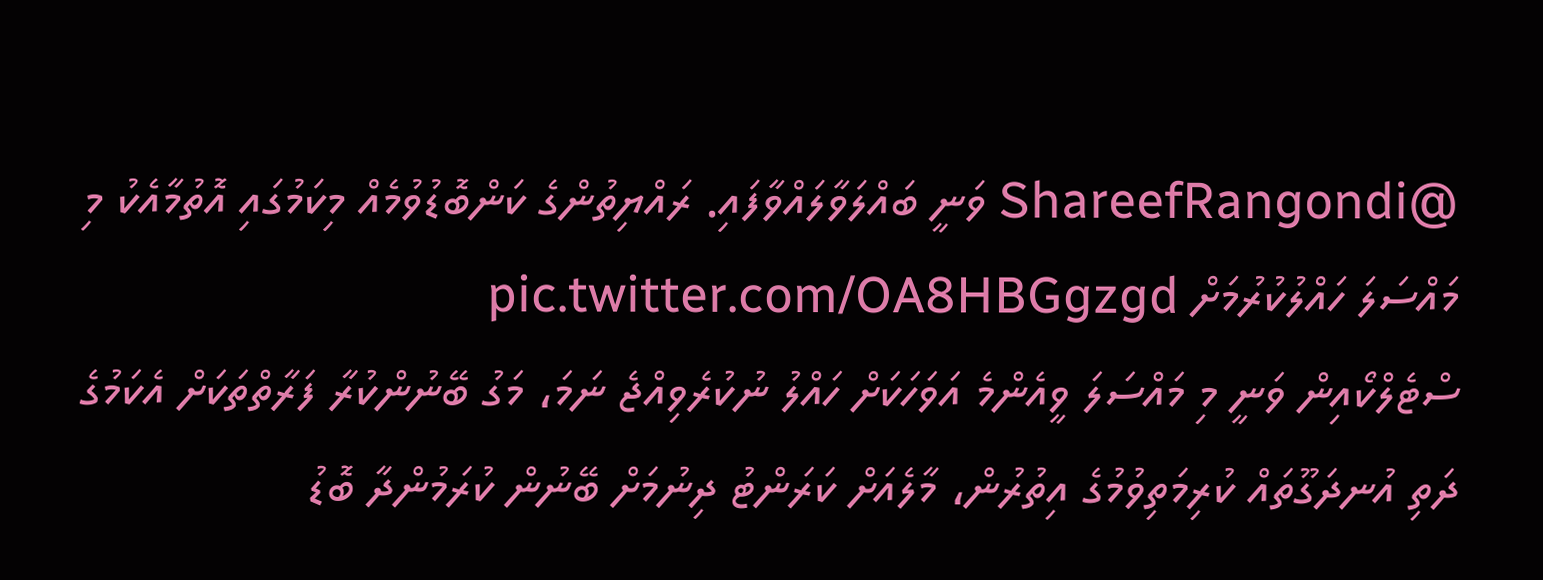@ShareefRangondi ވަނީ ބައްލަވާލައްވާފައި. ރައްޔިތުންގެ ކަންބޮޑުވުމެއް މިކަމުގައި އޮތުމާއެކު މި މައްސަލަ ހައްލުކުރުމަށް pic.twitter.com/OA8HBGgzgd
ސްޓެލްކޯއިން ވަނީ މި މައްސަލަ ވީއެންމެ އަވަހަކަށް ހައްލު ނުކުރެވިއްޖެ ނަމަ، މަގު ބޭނުންކުރާ ފަރާތްތަކަށް އެކަމުގެ ދަތި އުނދަގޫތައް ކުރިމަތިވުމުގެ އިތުރުން، މާލެއަށް ކަރަންޓު ދިނުމަށް ބޭނުން ކުރަމުންދާ ބޮޑު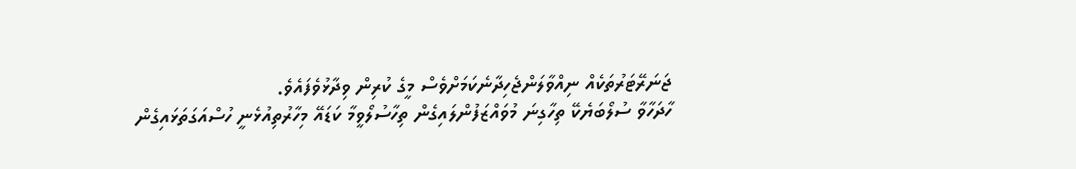ޖަނަރޭޓަރުތަކެއް ނިއްވާލަންޖެހިދާނެކަމަށްވެސް މީގެ ކުރިން ވިދާޅުވެފައެވެ.
ހާދަހާވާ ސުލޯބަޔެކޭ ތިހާގިނަ މުވައްޒަފުންލައިގެން ތިހާސުލޯވީމާ ކަޑައޭ މިހާރުތިއުޅެނީ ހުސްއަގަތަޅައިގެން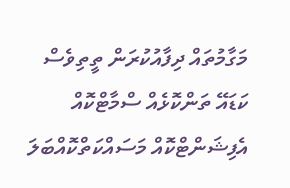މަގާމުތައް ދިފާއުކުރަން ތީތިވެސް ކަޑައޭ ތަންކޮޅެއް ސްމާޓްކޮއް އެފިޝަންޓްކޮއް މަސައްކަތްކޮއްބަލަ